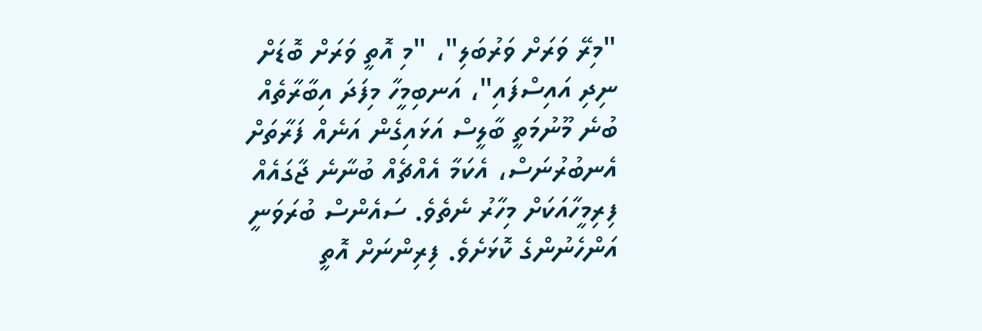"މިރޭ ވަރަށް ވަރުބަލި"، "މި އޮތީ ވަރަށް ބޮޑަށް ނިދި އައިސްފައި"، އަނބިމީހާ މިފަދަ އިބާރާތެއް ބުނެ މޫނުމަތީ ބާލީސް އަޅައިގެން އަނެއް ފަރާތަށް އެނބުރުނަސް، އެކަމާ އެއްޗެއް ބުނާނެ ޖާގައެއް ފިރިމީހާއަކަށް މިހާރު ނެތެވެ. ސައެންސް ބުރަވަނީ އަންހެނުންގެ ކޮޅަށެވެ. ފިރިންނަށް އޮތީ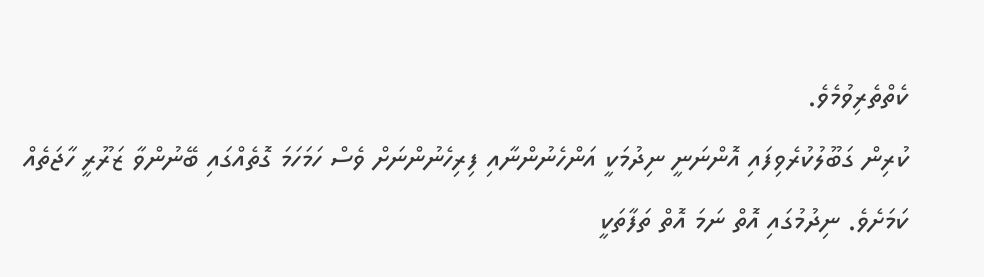ކެތްތެރިވުމެވެ.
ކުރިން ގަބޫލުކުރެވިފައި އޮންނަނީ ނިދުމަކީ އަންހެނުންނާއި ފިރިހެނުންނަށް ވެސް ހަމަހަމަ ގޮތެއްގައި ބޭނުންވާ ޒަރޫރީ ހާޖަތެއް ކަމަށެވެ. ނިދުމުގައި އޮތް ނަމަ އޮތް ތަފާތަކީ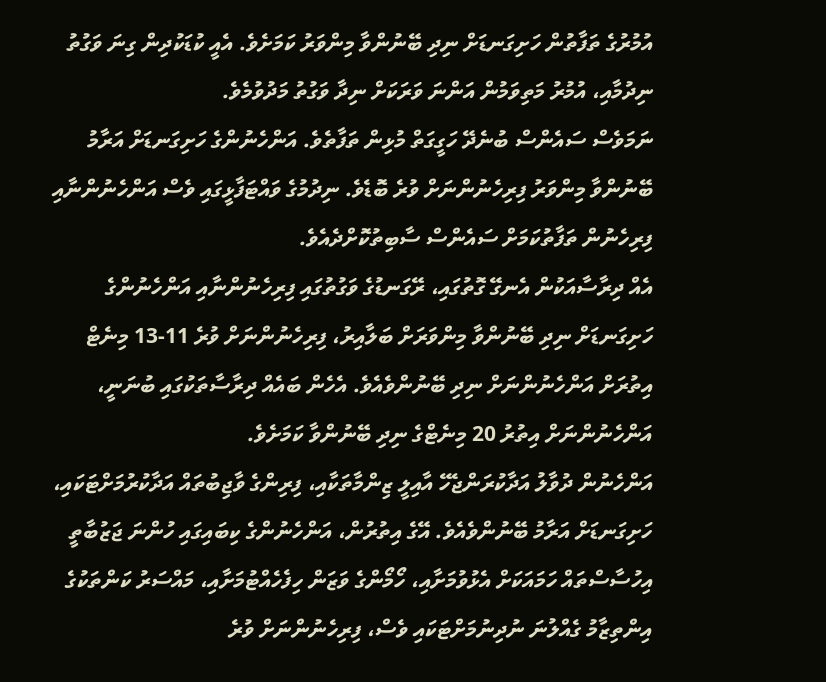އުމުރުގެ ތަފާތުން ހަށިގަނޑަށް ނިދި ބޭނުންވާ މިންވަރު ކަމަށެވެ. އެއީ ކުޑަކުދިން ގިނަ ވަގުތު ނިދުމާއި، އުމުރު މަތިވަމުން އަންނަ ވަރަކަށް ނިދާ ވަގުތު މަދުވުމެވެ.
ނަމަވެސް ސައެންސް ބުނެދޭ ހަގީގަތް މުޅިން ތަފާތެވެ. އަންހެނުންގެ ހަށިގަނޑަށް އަރާމު ބޭނުންވާ މިންވަރު ފިރިހެނުންނަށް ވުރެ ބޮޑެވެ. ނިދުމުގެ ވައްޓަފާޅީގައި ވެސް އަންހެނުންނާއި ފިރިހެނުން ތަފާތުކަމަށް ސައެންސް ސާބިތުކޮށްދެއެވެ.
އެއް ދިރާސާއަކުން އެނގޭ ގޮތުގައި، ރޭގަނޑުގެ ވަގުތުގައި ފިރިހެނުންނާއި އަންހެނުންގެ ހަށިގަނޑަށް ނިދި ބޭނުންވާ މިންވަރަށް ބަލާއިރު، ފިރިހެނުންނަށް ވުރެ 11-13 މިނެޓް އިތުރަށް އަންހެނުންނަށް ނިދި ބޭނުންވެއެވެ. އެހެން ބައެއް ދިރާސާތަކުގައި ބުނަނީ، އަންހެނުންނަށް އިތުރު 20 މިނެޓްގެ ނިދި ބޭނުންވާ ކަމަށެވެ.
އަންހެނުން ދުވާލު އަދާކުރަންޖެހޭ އާއިލީ ޒިންމާތަކާއި، ފިރިންގެ ވާޖިބުތައް އަދާކުރުމަށްޓަކައި، ހަށިގަނޑަށް އަރާމު ބޭނުންވެއެވެ. އޭގެ އިތުރުން، އަންހެނުންގެ ކިބައިގައި ހުންނަ ޖަޒުބާތީ އިހުސާސްތައް ހަމައަކަށް އެޅުވުމަށާއި، ހޯމޯންގެ ވަޒަން ހިފެހެއްޓުމަށާއި، މައްސަރު ކަންތަކުގެ އިންތިޒާމު ގެއްލުނަ ނުދިނުމަށްޓަކައި ވެސް، ފިރިހެނުންނަށް ވުރެ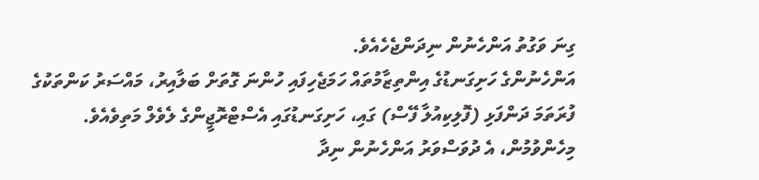ގިނަ ވަގުތު އަންހެނުން ނިދަންޖެހެއެވެ.
އަންހެނުންގެ ހަށިގަނޑުގެ އިންތިޒާމުތައް ހަމަޖެހިފައި ހުންނަ ގޮތަށް ބަލާއިރު، މައްސަރު ކަންތަކުގެ ފުރަތަމަ ދަންފަޅި (ފޮލިކިއުލާ ފޭސް) ގައި، ހަށިގަނޑުގައި އެސްޓްރޮޖީންގެ ލެވެލް މަތިވެއެވެ. މިހެންވުމުން، އެ ދުވަސްވަރު އަންހެނުން ނިދާ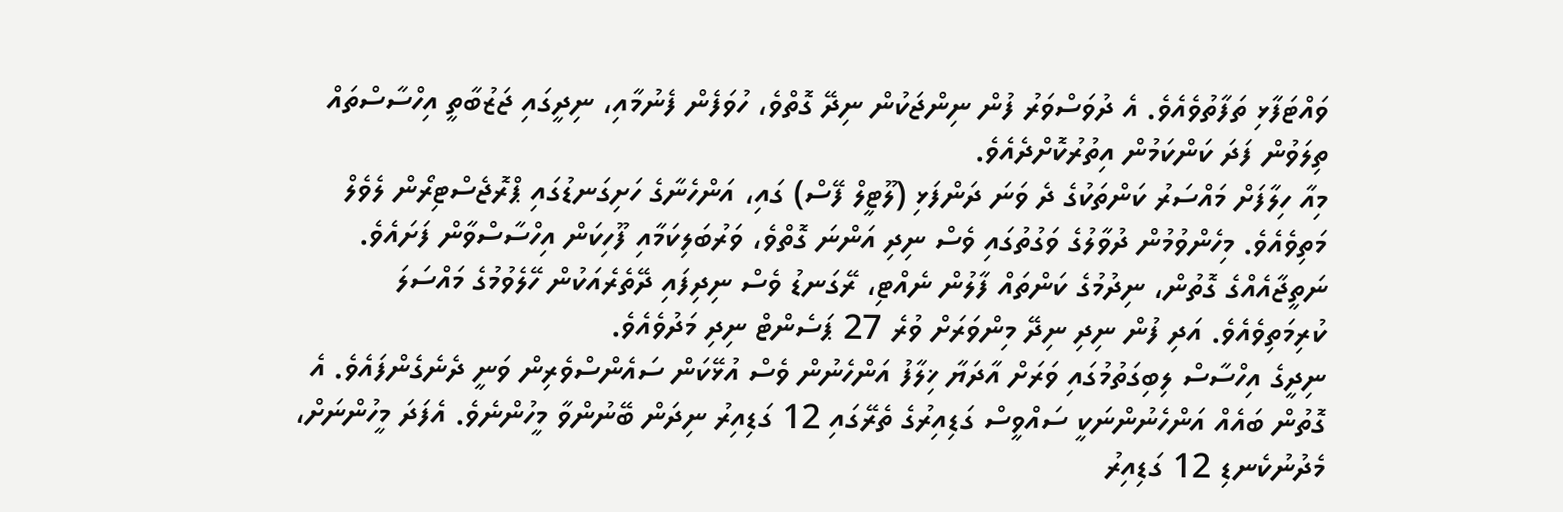ވައްޓަފާޅި ތަފާތުވެއެވެ. އެ ދުވަސްވަރު ފުން ނިންޖަކުން ނިދޭ ގޮތްވެ، ހުވަފެން ފެނުމާއި، ނިދީގައި ޖަޒުބާތީ އިހްސާސްތައް ތިލަވުން ފަދަ ކަންކަމުން އިތުރުކޮށްދެއެވެ.
މިއާ ހިލާފަށް މައްސަރު ކަންތަކުގެ ދެ ވަނަ ދަންފަޅި (ލޫޓީލް ފޭސް) ގައި، އަންހެނާގެ ހަށިގަނޑުގައި ޕްރޮޖެސްޓިރޯން ލެވެލް މަތިވެއެވެ. މިހެންވުމުން ދުވާލުގެ ވަގުތުގައި ވެސް ނިދި އަންނަ ގޮތްވެ، ވަރުބަލިކަމާއި ފޫހިކަން އިހްސާސްވާން ފަށައެވެ. ނަތީޖާއެއްގެ ގޮތުން، ނިދުމުގެ ކަންތައް ފާލުން ނެއްޓި، ރޭގަނޑު ވެސް ނިދިފައި ދޭތެރެއަކުން ހޭލެވުމުގެ މައްސަލަ ކުރިމަތިވެއެވެ. އަދި ފުން ނިދި ނިދޭ މިންވަރަށް ވުރެ 27 ޕަސެންޓް ނިދި މަދުވެއެވެ.
ނިދީގެ އިހްސާސް ލިބިގަތުމުގައި ވަރަށް އާދަޔާ ޚިލާފު އަންހެނުން ވެސް އުޅޭކަން ސައެންސްވެރިން ވަނީ ދެނެގެންފައެވެ. އެ ގޮތުން ބައެއް އަންހެނުންނަކީ ސައްވީސް ގަޑިއިރުގެ ތެރޭގައި 12 ގަޑިއިރު ނިދަން ބޭނުންވާ މީހުންނެވެ. އެފަދަ މީހުންނަށް، މެދުނުކެނޑި 12 ގަޑިއިރު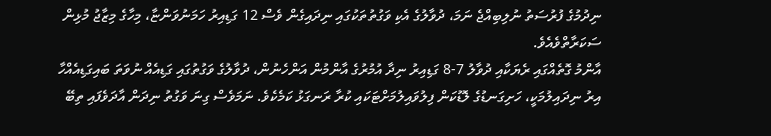ނިދުމުގެ ފުރުސަތު ނުލިބިއްޖެ ނަމަ، ދުވާލުގެ އެކި ވަގުތުތަކުގައި ނިދައިގެން ވެސް 12 ގަޑިއިރު ހަމަނުވަންޏާ، މިހާގެ މިޒާޖު މުޅިން ސަކަރާތްވެއެވެ.
އާންމު ގޮތެއްގައި ރެޔަކާއި ދުވާލު 7-8 ގަޑިއިރު ނިދާ އުމުރުގެ އާންމުން އަންހެނުން، ދުވާލުގެ ވަގުތުގައި ގަޑިއެއް ނުވަތަ ބައިގަޑިއެއްހާ އިރު ނިދައިލުމަކީ، ހަށިގަނޑުގެ ލޮޑުކަން ފިލުވައިލުމަށްޓަކައި ކުރާ ރަނގަޅު ކަމެކެވެ. ނަމަވެސް ގިނަ ވަގުތު ނިދަން އާދަވެފައި ތިބޭ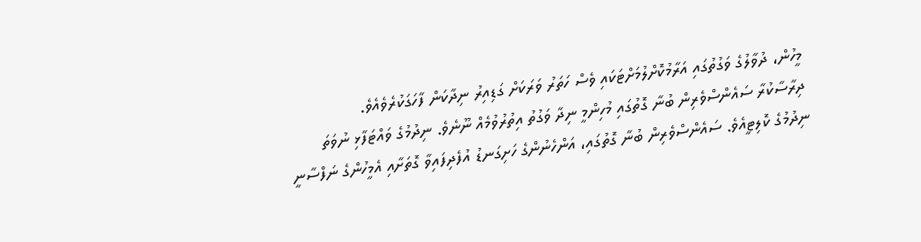މީހުން، ދުވާލުގެ ވަގުތުގައި އަރާމުކޮށްލުމަށްޓަކައި ވެސް ހަތަރު ވަރަކަށް ގަޑިއިރު ނިދާކަން ފާހަގަކުރެވެއެވެ.
ދިރާސާކުރާ ސައެންސްވެރިން ބުނާ ގޮތުގައި މުހިންމީ ނިދާ ވަގުތު އިތުރުވުމެއް ނޫނެވެ. ނިދުމުގެ ވައްޓަފާޅި ނުވަތަ ނިދުމުގެ ކޮލިޓީއެވެ. ސައެންސްވެރިން ބުނާ ގޮތުގައި، އަންހެނުންގެ ހަށިގަނޑު އުފެދިފައިވާ ގޮތަށާއި އެމީހުންގެ ނަފްސާނީ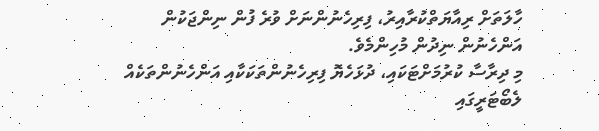ހާލަތަށް ރިއާޔަތްކުރާއިރު، ފިރިހެނުންނަށް ވުރެ ފުން ނިންޖަކުން އަންހެނުން ނިދުން މުހިންމެވެ.
މި ދިރާސާ ކުރުމަށްޓަކައި، ދުޅަހެޔޮ ފިރިހެނުންތަކަކާއި އަންހެނުންތަކެއް ލެބޯޓަރީގައި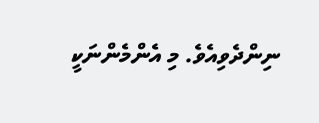ނިންދެވިއެވެ. މި އެންމެންނަކީ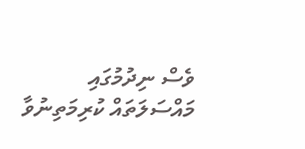ވެސް ނިދުމުގައި މައްސަލަތައް ކުރިމަތިނުވާ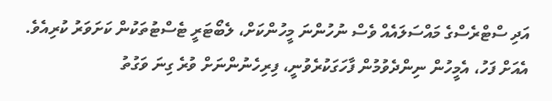އަދި ސްޓްރެސްގެ މައްސަލައެއް ވެސް ނުހުންނަ މީހުންކަށް، ލެބޯޓަރީ ޓެސްޓުތަކުން ކަށަވަރު ކުރިއެވެ. އެއަށް ފަހު، އެމީހުން ނިންދެވުމުން ފާހަގަކުރެވުނީ، ފިރިހެނުންނަށް ވުރެ ގިނަ ވަގުތު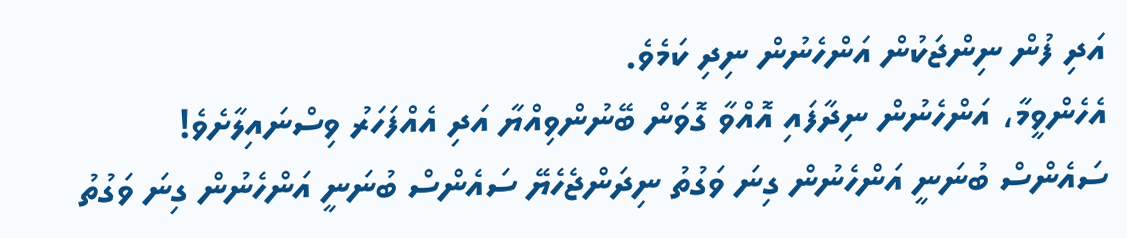އަދި ފުން ނިންޖަކުން އަންހެނުން ނިދި ކަމެވެ.
އެހެންވީމާ، އަންހެނުން ނިދާފައި އޮއްވާ ގޮވަން ބޭނުންވިއްޔާ އަދި އެއްފަހަރު ވިސްނައިލާށެވެ!
ސައެންސް ބުނަނީ އަންހެނުން ގިނަ ވަގުތު ނިދަންޖެހެޔޭ ސައެންސް ބުނަނީ އަންހެނުން ގިނަ ވަގުތު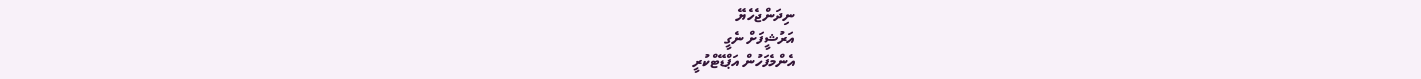ނިދަންޖެހެޔޭ
އަރުޝީފަށް ނެގީ
އެންމެފަހުން އަޕްޑޭޓްކުރީ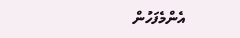އެންމެފަހުން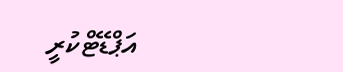އަޕްޑޭޓްކުރީ